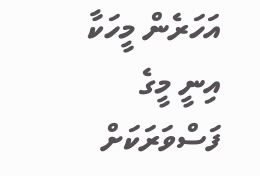އަހަރެން މީހަކާ އިނީ މީގެ ފަސްވަރަކަށް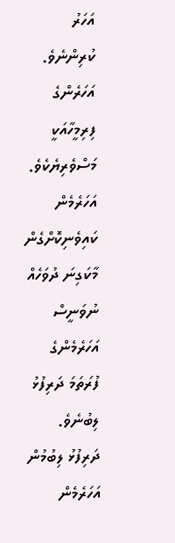އަހަރު ކުރިންނެވެ. އަހަރެންގެ ފިރިމީހާއަކީ މަސްވެރިޔެކެވެ. އަހަރެމެން ކައިވެނިކޮށްގެން މާކަގިނަ ދުވަހެއް ނުވަނީސް އަހަރެމެންގެ ފުރަތަމަ ދަރިފުޅު ލިބުނެވެ. ދަރިފުޅު ލިބުމުން އަހަރެމެން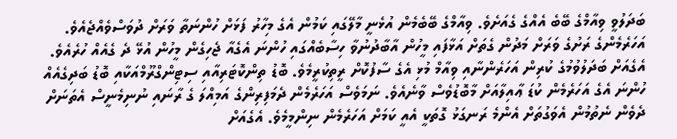ބަދަލުވީ ވިއާމްގެ ބޭބެ އެއްގެ ގެއަށެވެ. ވިއާމްގެ ބޭބެމެން އުޅެނީ މާލޭގައި ކަމުން އެގެ މިހާރު ފަޅަށް ހުންނަތާ ވަރަށް ދުވަސްވެއްޖެއެވެ. އަހަރެމެންގެ ރަށުގެ ވަރަށް މަދުން ގެތަށް އަޅާފައި މީހުން އާބާދުނުވާ ހިސާބެއްގައި ހުންނަ އެގެއާ ޖެހިގެން މީހުން އުޅޭ ދެ ގެއެއް ހުރެއެވެ. އެގެއަށް ބަދަލުވުމުގެ ކުރިން އަހަރެންނާއި ވިއާމް މުޅި އެގެ ސާފުކޮށް ރީތިކުރީމެވެ. ބޮޑު ތިންކޮޓަރިއާއި ސިޓިންގްރޫމްއަކާއި ބޮޑު ބަދިގެއެއް ހުންނަ އެގެ އަހަރެމެން ކުޑަ ޢާއިލާއަށް މާބޮޑުވެސް ވާނެއެވެ. ނަމަވެސް އަހަރެމެން ދެމަފިރިންގެ އަމިއްލަ ގެ ރާނައި ނުނިމެނީސް އެތަނަށް ދެވެން ނެތުމުން އެވަގުތަށް އެންމެ ރަނގަޅު ގޮތަކީ އެއީ ކަމަށް އަހަރެމެން ނިންމީމެވެ. އެގެއަށް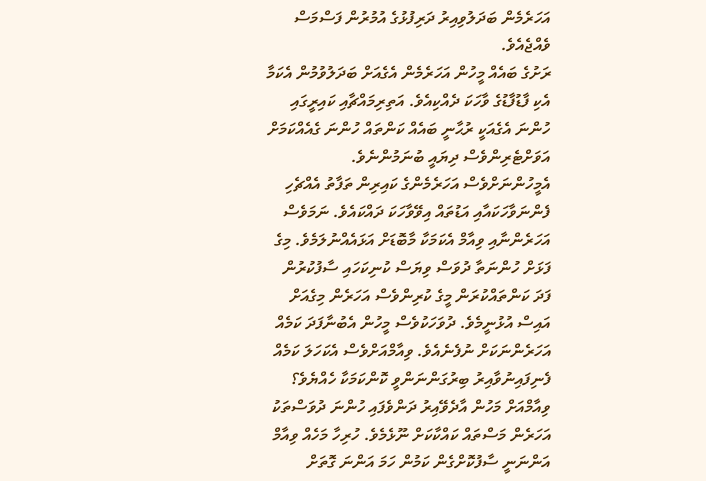އަހަރެމެން ބަދަލުވިއިރު ދަރިފުޅުގެ އުމުރުން ފަސްމަސް ވެއްޖެއެވެ.
ރަށުގެ ބައެއް މީހުން އަހަރެމެން އެގެއަށް ބަދަލުވުމުން އެކަމާ އެކި ފާޑުފާޑުގެ ވާހަކަ ދެއްކިއެވެ. އަތިރިމައްޗާއި ކައިރީގައި ހުންނަ އެގެއަކީ ރުޙާނީ ބައެއް ކަންތައް ހުންނަ ގެއެއްކަމަށް އަވަށްޓެރިންވެސް ދިޔައީ ބުނަމުންނެވެ. އެމީހުންނަށްވެސް އަހަރެމެންގެ ކައިރިން ތަފާތު އެއްޗެހި ފެންނަވާހަކައާއި އަޑުތައް އިވޭވާހަކަ ދައްކައެވެ. ނަމަވެސް އަހަރެންނާއި ވިއާމް އެކަމަކާ މާބޮޑަށް އަޅައެއްނުލަމެވެ. މިގެ ފަޅަށް ހުންނަތާ ދުވަސް ވިޔަސް ކުނިކަހައި ސާފުކުރުން ފަދަ ކަންތައްކުރަން މީގެ ކުރިންވެސް އަހަރެން މިގެއަށް އައިސް އުޅުނީމެވެ. ދުވަހަކުވެސް މީހުން އެބުނާފަދަ ކަމެއް އަހަރެންނަކަށް ނުފެނެއެވެ. ވިއާމްއަށްވެސް އެކަހަލަ ކަމެއް ފެނިފައިނުވާއިރު ބިރުގަންނަންވީ ކޮންކަމަކާ ހެއްޔެވެ؟ ވިއާމްއަށް މަހުން އާދެވޭއިރު ދަންވެފައި ހުންނަ ދުވަސްތަކު އަހަރެން މަސްތައް ކައްކާކަށް ނޫޅެމެވެ. ހުރިހާ މަހެއް ވިއާމް އަންނަނީ ސާފުކޮށްގެން ކަމުން ހަމަ އަންނަ ގޮތަށް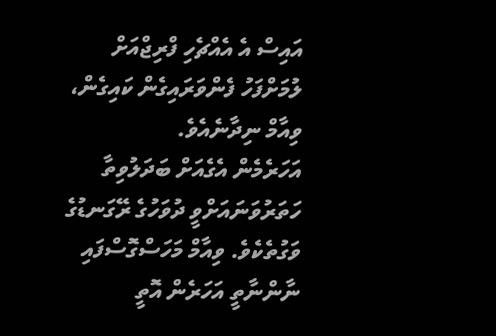އައިސް އެ އެއްޗެހި ފްރިޖްއަށް ލުމަށްފަހު ފެންވަރައިގެން ކައިގެން، ވިއާމް ނިދާނެއެވެ.
އަހަރެމެން އެގެއަށް ބަދަލުވިތާ ހަތަރުވަނައަށްވީ ދުވަހުގެ ރޭގަނޑުގެ ވަގުތެކެވެ. ވިއާމް މަހަސްގޮސްފައި ނާންނާތީ އަހަރެން އޮތީ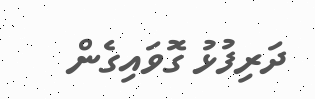ދަރިފުޅު ގޮވައިގެން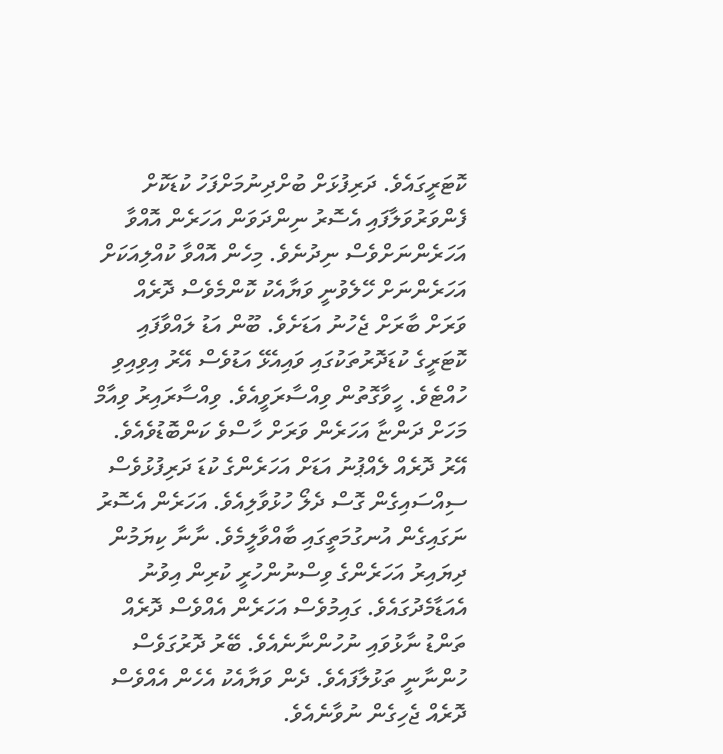ކޮޓަރީގައެވެ. ދަރިފުޅަށް ބުށްދިނުމަށްފަހު ކުޑަކޮށް ފެންވަރުވަލާފައި އެސޮރު ނިންދަވަން އަހަރެން އޮއްވާ އަހަރެންނަށްވެސް ނިދުނެވެ. މިހެން އޮއްވާ ކުއްލިއަކަށް އަހަރެންނަށް ހޭލެވުނީ ވަޔާއެކު ކޮންމެވެސް ދޮރެއް ވަރަށް ބާރަށް ޖެހުނު އަޑަށެވެ. ބޫން އަޑު ލައްވާފައި ކޮޓަރީގެ ކުޑަދޮރުތަކުގައި ވައިއެޅޭ އަޑުވެސް އޭރު އިވިއިވި ހުއްޓެވެ. ހީވާގޮތުން ވިއްސާރަވީއެވެ. ވިއްސާރައިރު ވިއާމް މަހަށް ދަންޏާ އަހަރެން ވަރަށް ހާސްވެ ކަންބޮޑުވެއެވެ. އޭރު ދޮރެއް ލެއްޕުނު އަޑަށް އަހަރެންގެ ކުޑަ ދަރިފުޅުވެސް ސިއްސައިގެން ގޮސް ދެލޯ ހުޅުވާލިއެވެ. އަހަރެން އެސޮރު ނަގައިގެން އުނގުމަތީގައި ބާއްވާލީމެވެ. ނާނާ ކިޔަމުން ދިޔައިރު އަހަރެންގެ ވިސްނުންހުރީ ކުރިން އިވުނު އެއަޑާމެދުގައެވެ. ގައިމުވެސް އަހަރެން އެއްވެސް ދޮރެއް ތަންޑު ނާޅުވައި ނުހުންނާނެއެވެ. ބޭރު ދޮރުގަވެސް ހުންނާނީ ތަޅުލާފައެވެ. ދެން ވަޔާއެކު އެހެން އެއްވެސް ދޮރެއް ޖެހިގެން ނުވާނެއެވެ.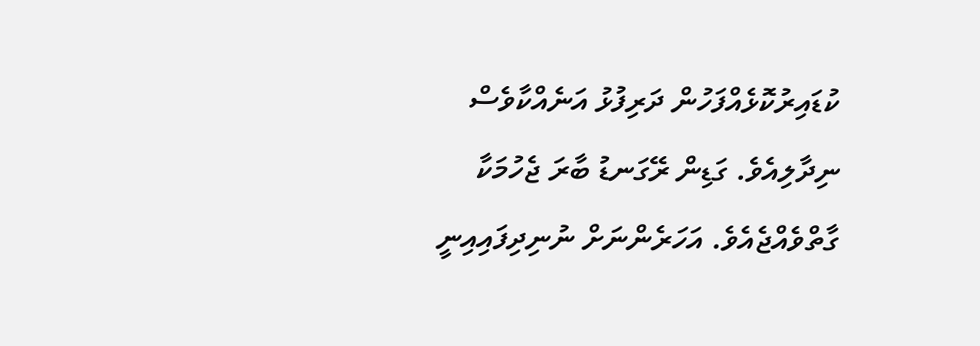ކުޑައިރުކޮޅެއްފަހުން ދަރިފުޅު އަނެއްކާވެސް ނިދާލިއެވެ. ގަޑިން ރޭގަނޑު ބާރަ ޖެހުމަކާ ގާތްވެއްޖެއެވެ. އަހަރެންނަށް ނުނިދިފައިއިނީ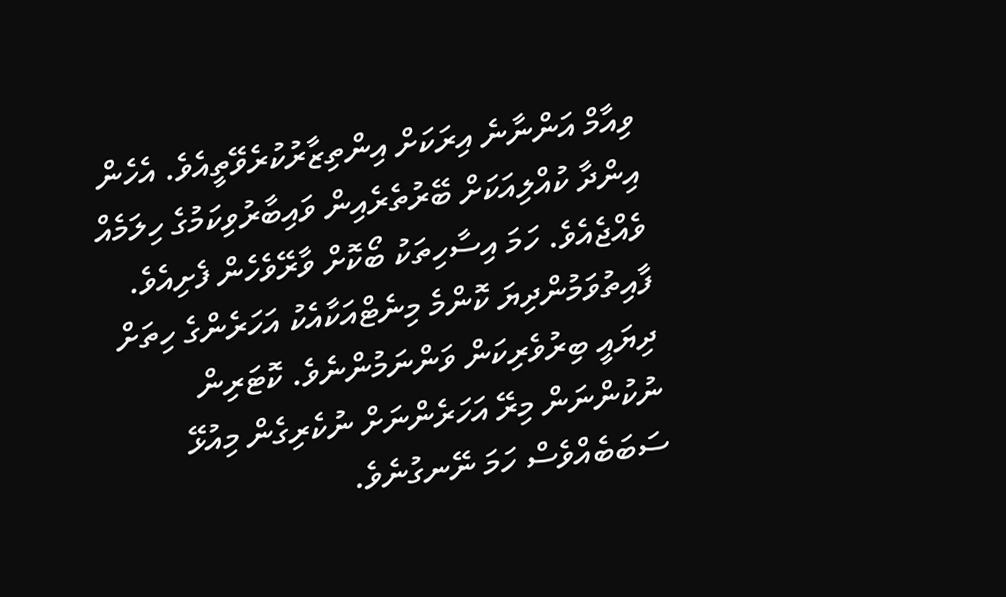ވިއާމް އަންނާނެ އިރަކަށް އިންތިޒާރުކުރެވޭތީއެވެ. އެހެން އިންދާ ކުއްލިއަކަށް ބޭރުތެރެއިން ވައިބާރުވިކަމުގެ ހިލަމެއް ވެއްޖެއެވެ. ހަމަ އިސާހިތަކު ބޯކޮށް ވާރޭވެހެން ފެށިއެވެ. ފާއިތުވަމުންދިޔަ ކޮންމެ މިނެޓްއަކާއެކު އަހަރެންގެ ހިތަށް ދިޔައީ ބިރުވެރިކަން ވަންނަމުންނެވެ. ކޮޓަރިން ނުކުންނަން މިރޭ އަހަރެންނަށް ނުކެރިގެން މިއުޅޭ ސަބަބެއްވެސް ހަމަ ނޭނގުނެވެ.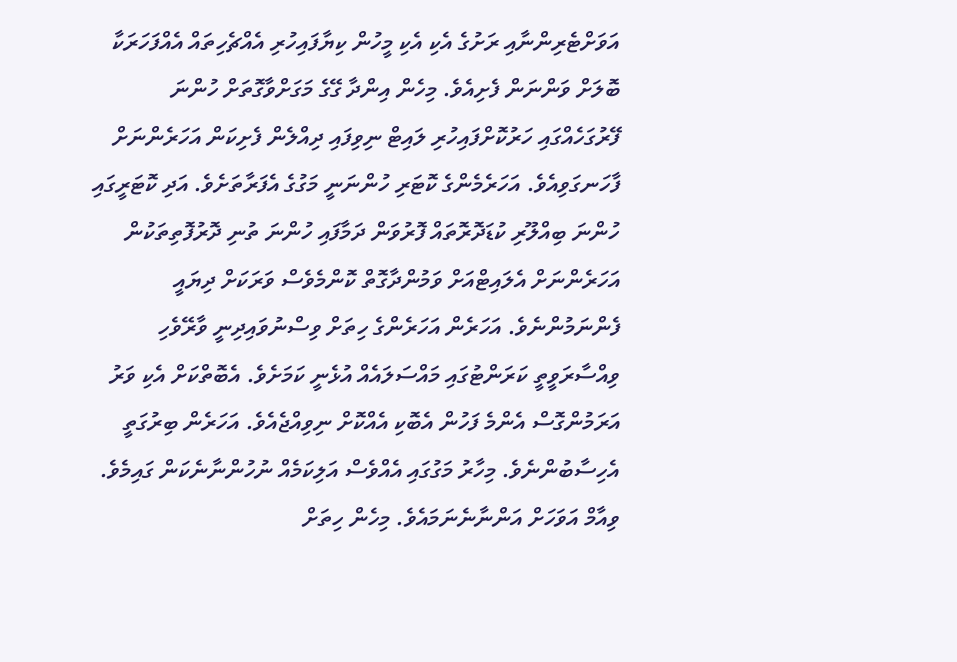އަވަށްޓެރިންނާއި ރަށުގެ އެކި އެކި މީހުން ކިޔާފައިހުރި އެއްޗެހިތައް އެއްފަހަރަކާ ބޮލަށް ވަންނަން ފެށިއެވެ. މިހެން އިންދާ ގޭގެ މަގަށްވާގޮތަށް ހުންނަ ފޭރުގަހެއްގައި ހަރުކޮށްފައިހުރި ލައިޓް ނިވިފައި ދިއްލެން ފެށިކަން އަހަރެންނަށް ފާހަނގަވިއެވެ. އަހަރެމެންގެ ކޮޓަރި ހުންނަނީ މަގުގެ އެފަރާތަށެވެ. އަދި ކޮޓަރީގައި ހުންނަ ބިއްލޫރި ކުޑަދޮރޮތައް ފޮރުވަން ދަމާފައި ހުންނަ ތުނި ދޮރުފޮތިތަކުން އަހަރެންނަށް އެލައިޓްއަށް ވަމުންދާގޮތް ކޮންމެވެސް ވަރަކަށް ދިޔައީ ފެންނަމުންނެވެ. އަހަރެން އަހަރެންގެ ހިތަށް ވިސްނުވައިދިނީ ވާރޭވެހި ވިއްސާރަވީތީ ކަރަންޓުގައި މައްސަލައެއް އުޅެނީ ކަމަށެވެ. އެބޮތްކަށް އެކި ވަރު އަރަމުންގޮސް އެންމެ ފަހުން އެބޮކި އެއްކޮށް ނިވިއްޖެއެވެ. އަހަރެން ބިރުގަތީ އެހިސާބުންނެވެ. މިހާރު މަގުގައި އެއްވެސް އަލިކަމެއް ނުހުންނާނެކަން ގައިމެވެ. ވިއާމް އަވަހަށް އަންނާނެނަމައެވެ. މިހެން ހިތަށް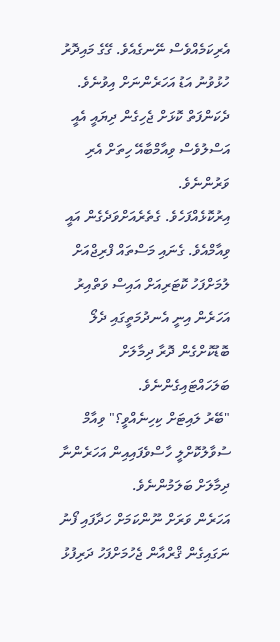އެރިކަމެއްވެސް ނޭނގެއެވެ. ގޭގެ މައިދޮރު ހުޅުވުނު އަޑު އަހަރެންނަށް އިވުނެވެ. ދެކަންފަތް ކޮޅަށް ޖެހިގެން ދިޔައީ އެއީ އަސްލުވެސް ވިއާމްބާއޭ ހިތަށް އެރި ވަރުންނެވެ.
އިރުކޮޅެއްފަހެވެ. ގެތެރެއަށްވަދެގެން އައީ ވިއާމްއެވެ. ގެނައި މަސްތައް ފްރިޖްއަށް ލުމަށްފަހު ކޮޓަރިއަށް އައިސް ވަތްއިރު އަހަރެން އިނީ އެނދުމަތީގައި ދެލޯ ބޮޑުކޮށްގެން ދޮރާ ދިމާލަށް ބަލަހައްޓައިގެންނެވެ.
"ބޭރު ލައިޓަށް ކިހިނެއްވީ؟" ވިއާމް ސުވާލުކޮށްލީ ހާސްވެފައިއިން އަހަރެންނާ ދިމާލަށް ބަލަމުންނެވެ.
އަހަރެން ވަރަށް ނޫންކަމަށް ހަދާފައި ފޯނު ނަގައިގެން ޤްރްއާން ޖެހުމަށްފަހު ދަރިފުޅު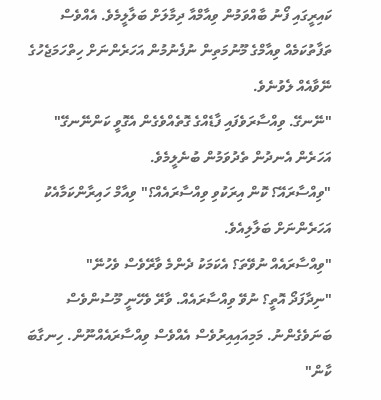ކައިރީގައި ފޯނު ބާއްވަމުން ވިއާމްއާ ދިމާލަށް ބަލާލީމެވެ. އެއްވެސް ތަފާތުކަމެއް ވިއާމްގެ މޫނުމަތިން ނުފެނުމުން އަހަރެންނަށް ހިތްހަމަޖެހުގެ ނޭވާއެއް ލެވުނެވެ.
"ނޭނގޭ. ވިއްސާރަވެފައި ފާޑެއްގެ ގޮތެއްވެގެން އެގޮވީ ކަންނޭނގޭ" އަހަރެން އެނދުން ތެދުވަމުން ބުނެލީމެވެ.
"ވިއްސާރައޭ؟ ކޮން އިރަކުވި ވިއްސާރައެއް؟" ވިއާމް ހައިރާންކަމާއެކު އަހަރެންނަށް ބަލާލިއެވެ.
"ވިއްސާރައެއް ނުވޭތަ؟ އެކަމަކު ދެންމެ ވާރޭވެސް ވެހުނޭ"
"ނިދާފަދޯ އޮތީ؟ ނުވޭ ވިއްސާރައެއް. ވާރޭ ވެހޭނީ މޫސުންވެސް ބަނަވެގެންނު. މަމިއައިއިރުވެސް އެއްވެސް ވިއްސާރައެއްނޫން. ހިނގާބަ ކާން"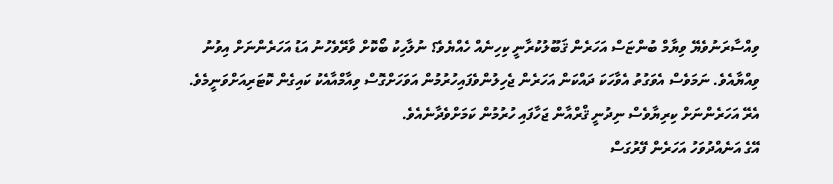ވިއްސާރަނުވެޔޭ ވިޔާމް ބުންޏަސް އަހަރެން ޤަބޫލުކުރާނީ ކިހިނެއް ހެއްޔެވެ؟ ނުލާހިކު ބޯކޮށް ވާރޭވެހުނު އަޑު އަހަރެންނަށް އިވުނު ވިއްޔާއެވެ. ނަމަވެސް އެވަގުތު އެވާހަކަ ދައްކަން އަހަރެން ޖެހިލުންވެފައިހުރުމުން އަވަހަށްގޮސް ވިއާމްއާއެކު ކައިގެން ކޮޓަރިއަށްވަނީމެވެ. އެރޭ އަހަރެންނަށް ކިރިޔާވެސް ނިދުނީ ޤްރްއާން ޖަހާފައި ހުރުމުން ކަމަށްވެދާނެއެވެ.
އޭގެ އަނެއްދުވަހު އަހަރެން ފޭރުގަސް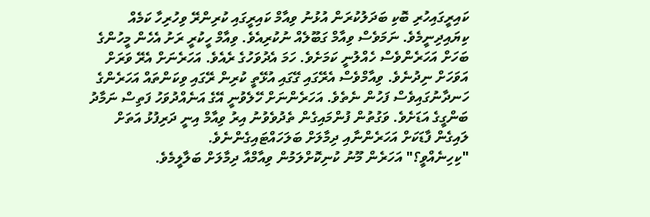ކައިރީގައިހުރި ބޮކި ބަދަލުކުރަން އުޅުނު ވިއާމް ކައިރީގައި ކުރިންރޭ ވިހުރިހާ ކަމެއް ކިޔައިދިނީމެވެ. ނަމަވެސް ވިއާމް ގަބޫލެއް ނުކުރިއެވެ. ވިއާމް ހީކުރީ ރަށު އެހެން މީހުންގެ ބަހަށް އަހަރެންވެސް ހެއްލުނީ ކަމަށެވެ. ހަމަ އެދުވަހުގެ ރެއެވެ. އަހަރެނަށް އެރޭ ވަރަށް އަވަހަށް ނިދުނެވެ. ވިއާމްވެސް އެރޭގައި ގޭގައި އުޅޭތީ ކުރިން ރޭގައި ވިކަންތައް އަހަރެންގެ ހަނދާނުގައިވެސް ފަހުން ނެތެވެ. އަހަރެންނަށް ހޭލެވުނީ އޭގެ އަނެއްދުވަހު ފަތިސް ނަމާދު ބަންގީގެ އަޑަށެވެ. ވަގުތުން ފުންމައިގެން ތެދުވެވުނު އިރު ވިއާމް އިނީ ދަރިފުޅު އަތަށް ލައިގެން ފާޑަކަށް އަހަރެންނާއި ދިމާލަށް ބަލަހައްޓައިގެންނެވެ.
"ކިހިނެއްވީ؟" އަހަރެން މޫނު ކުނިކޮށްލަމުން ވިއާމްއާ ދިމާލަށް ބަލާލީމެވެ.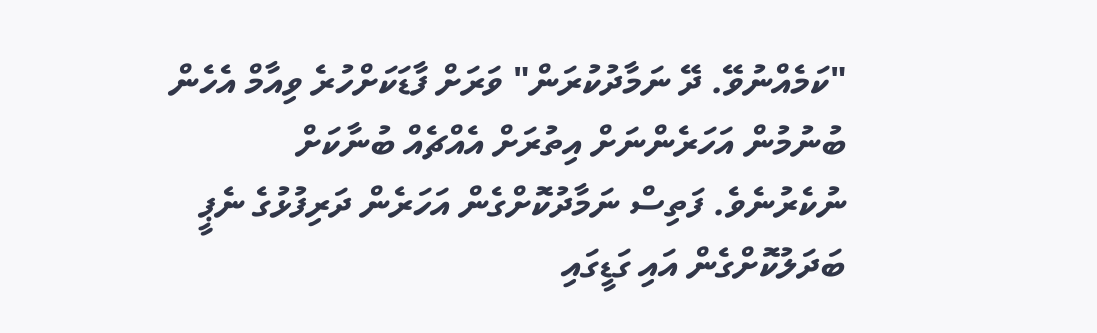"ކަމެއްނުވޭ. ދޭ ނަމާދުކުރަން" ވަރަށް ފާޑަކަށްހުރެ ވިއާމް އެހެން ބުނުމުން އަހަރެންނަށް އިތުރަށް އެއްޗެއް ބުނާކަށް ނުކެރުނެވެ. ފަތިސް ނަމާދުކޮށްގެން އަހަރެން ދަރިފުޅުގެ ނެޕީ ބަދަލުކޮށްގެން އައި ގަޑީގައި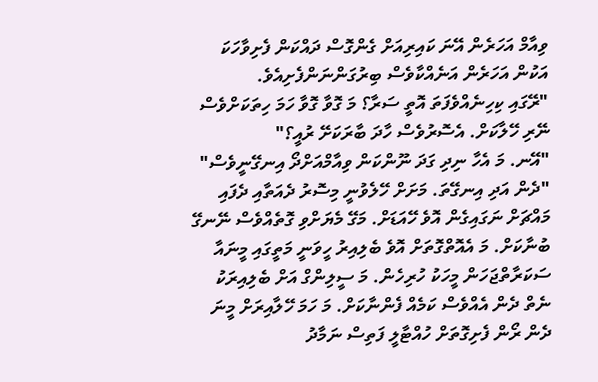ވިއާމް އަހަރެން އޭނަ ކައިރިއަށް ގެންގޮސް ދައްކަން ފެށިވާހަކަ އަކުން އަހަރެން އަނެއްކާވެސް ބިރުގަންނަންފެށިއެވެ.
"ރޭގައި ކިހިނެއްވެފަތަ އޮތީ ސަރާ؟ މަ ގޮވާ ގޮވާ ހަމަ ހިތަކަށްވެސް ނޭރި ހޭލާކަށް. އެސޮރުވެސް ހާދަ ބާރަކަށޭ ރުއީ؟"
"އޭނ. މަ އެހާ ނިދި ގަދަ ނޫންކަން ވިއާމްއަށްދޯ އިނގޭނީވެސް"
"ދެން އަދި އިނގޭތަ. މަށަށް ހޭލެވުނީ މިސޮރު ދެއަތާއި ދެފައި މައްޗަށް ނަގައިގެން އޮވެ ހޭއަޑަށް. މަގޭ މެޔަށްވި ގޮތެއްވެސް ނޭނގޭ ބުނާކަށް. މަ އެއޮތްގޮތަށް އޮވެ ބެލިއިރު ހީވަނީ މަތީގައި މީނައާ ސަކަރާތްޖަހަން މީހަކު ހުރިހެން. މަ ސީލިންގް އަށް ބެލިއިރަކު ނެތް ދެން އެއްވެސް ކަމެއް ފެންނާކަށް. މަ ހަމަ ހޭލާއިރަށް މީނަ ދެން ރޯން ފެށިގޮތަށް ހުއްޓާލީ ފަތިސް ނަމާދު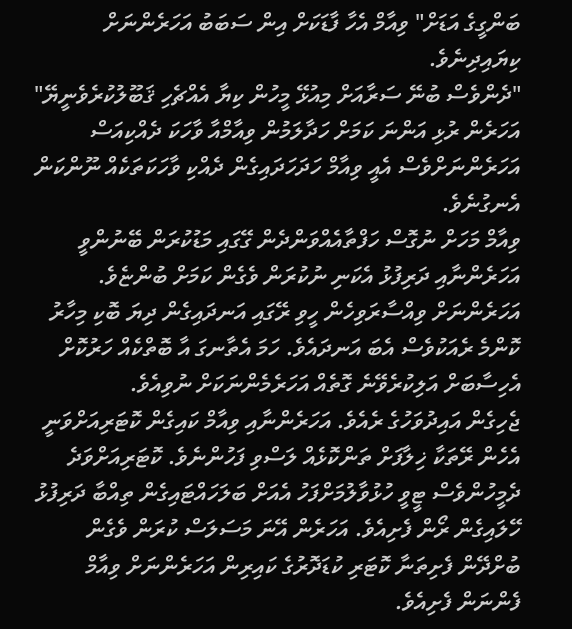ބަންގީގެ އަޑަށް" ވިއާމް އެހާ ފާޑަކަށް އިން ސަބަބު އަހަރެންނަށް ކިޔައިދިނެވެ.
"ދެންވެސް ބުނޭ ސަރާއަށް މިއުޅޭ މީހުން ކިޔާ އެއްޗެހި ޤަބޫލުކުރެވެނީޔޭ"
އަހަރެން ރުޅި އަންނަ ކަމަށް ހަދާލަމުން ވިއާމްއާ ވާހަކަ ދެއްކިއަސް އަހަރެންނަށްވެސް އެއީ ވިއާމް ހަދަހަދައިގެން ދެއްކި ވާހަކަތަކެއް ނޫންކަން އެނގުނެވެ.
ވިއާމް މަހަށް ނުގޮސް ހަފްތާއެއްވަންދެން ގޭގައި މަޑުކުރަން ބޭނުންވީ އަހަރެންނާއި ދަރިފުޅު އެކަނި ނުކުރަން ވެގެން ކަމަށް ބުންޏެވެ. އަހަރެންނަށް ވިއްސާރަވިހެން ހީވި ރޭގައި އަނދައިގެން ދިޔަ ބޮކި މިހާރު ކޮންމެ ރެއަކުވެސް އެބަ އަނދައެވެ. ހަމަ އެތާނގަ އާ ބޮތްކެއް ހަރުކޮށް އެހިސާބަށް އަލިކުރެވޭނެ ގޮތެއް އަހަރެމެންނަކަށް ނުވިއެވެ.
ޖެހިގެން އައިދުވަހުގެ ރެއެވެ. އަހަރެންނާއި ވިއާމް ކައިގެން ކޮޓަރިއަށްވަނީ އެހެން ރޭތަކާ ޚިލާފަށް ތަންކޮޅެއް ލަސްވި ފަހުންނެވެ. ކޮޓަރިއަށްވަދެ ދެމީހުންވެސް ޓީވީ ހުޅުވާލުމަށްފަހު އެއަށް ބަލަހައްޓައިގެން ތިއްބާ ދަރިފުޅު ހޭލައިގެން ރޯން ފެށިއެވެ. އަހަރެން އޭނަ މަސަލަސް ކުރަން ވެގެން ބުށްދޭން ފެށިތަނާ ކޮޓަރި ކުޑަދޮރުގެ ކައިރިން އަހަރެންނަށް ވިއާމް ފެންނަން ފެށިއެވެ.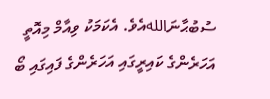ސުބުޙާނަاللهއެވެ. އެކަމަކު ވިއާމް މިއޮތީ އަހަރެންގެ ކައިރީގައި އަހަރެންގެ ފައިގައި ބޯ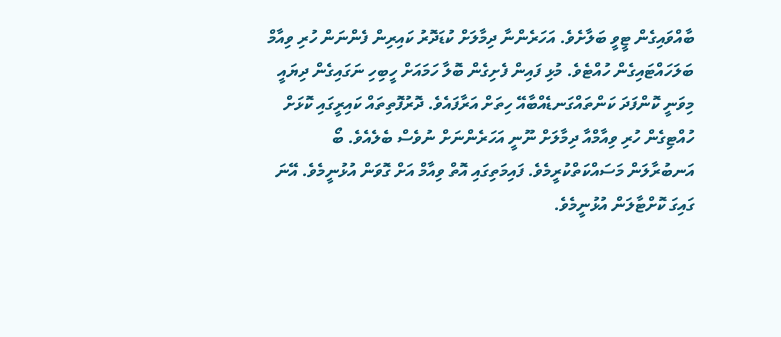ބާއްވައިގެން ޓީވީ ބަލާށެވެ. އަހަރެންނާ ދިމާލަށް ކުޑަދޮރު ކައިރިން ފެންނަން ހުރި ވިއާމް ބަލަހައްޓައިގެން ހުއްޓެވެ. މުޅި ފައިން ފެށިގެން ބޮލާ ހަމައަށް ހީބިހި ނަގައިގެން ދިޔައީ މިވަނީ ކޮންފަދަ ކަންތައްގަނޑެއްބާއޭ ހިތަށް އަރާފައެވެ. ދޮރުފޮތިތައް ކައިރީގައި ކޮޅަށް ހުއްޓިގެން ހުރި ވިއާމްއާ ދިމާލަށް ނޫނީ އަހަރެންނަށް ނުވެސް ބެލެއެވެ. ބޯ އަނބުރާލަން މަސައްކަތްކުރީމެވެ. ފައިމަތިގައި އޮތް ވިއާމް އަށް ގޮވަން އުޅުނީމެވެ. އޭނަ ގައިގަ ކޮށްޓާލަން އުޅުނީމެވެ.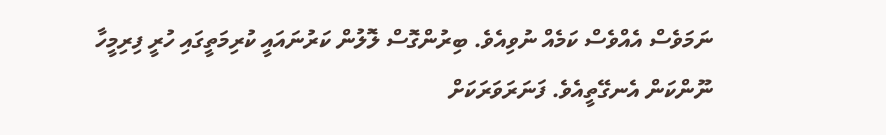ނަމަވެސް އެއްވެސް ކަމެއް ނުވިއެވެ. ބިރުންގޮސް ލޮލުން ކަރުނައައީ ކުރިމަތީގައި ހުރީ ފިރިމީހާ ނޫންކަން އެނގޭތީއެވެ. ފަނަރަވަރަކަށް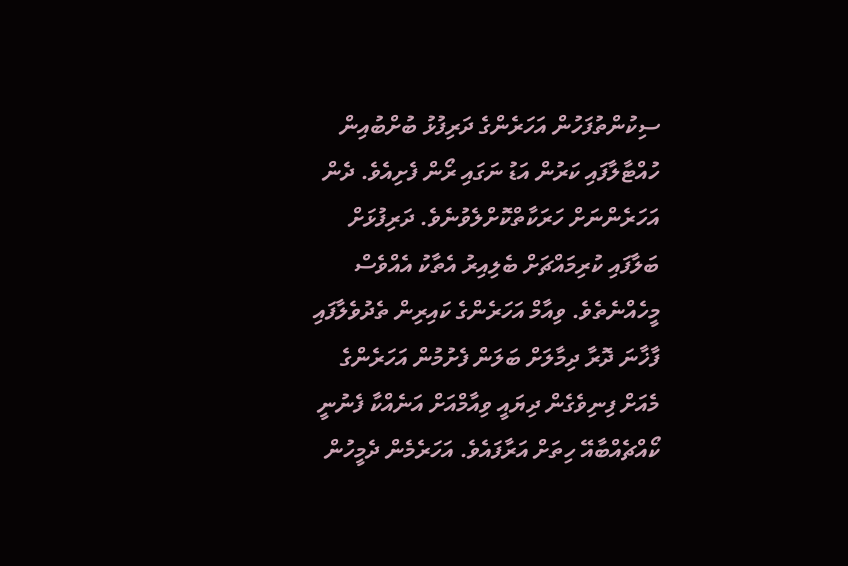ސިކުންތުފަހުން އަހަރެންގެ ދަރިފުޅު ބުށްބުއިން ހުއްޓާލާފައި ކަރުން އަޑު ނަގައި ރޯން ފެށިއެވެ. ދެން އަހަރެންނަށް ހަރަކާތްކޮށްލެވުނެވެ. ދަރިފުޅަށް ބަލާފައި ކުރިމައްޗަށް ބެލިއިރު އެތާކު އެއްވެސް މީހެއްނެތެވެ. ވިއާމް އަހަރެންގެ ކައިރިން ތެދުވެލާފައި ފާޚާނަ ދޮރާ ދިމާލަށް ބަލަން ފެށުމުން އަހަރެންގެ މެއަށް ފިނިވެގެން ދިޔައީ ވިއާމްއަށް އަނެއްކާ ފެނުނީ ކޯއްޗެއްބާއޭ ހިތަށް އަރާފައެވެ. އަހަރެމެން ދެމީހުން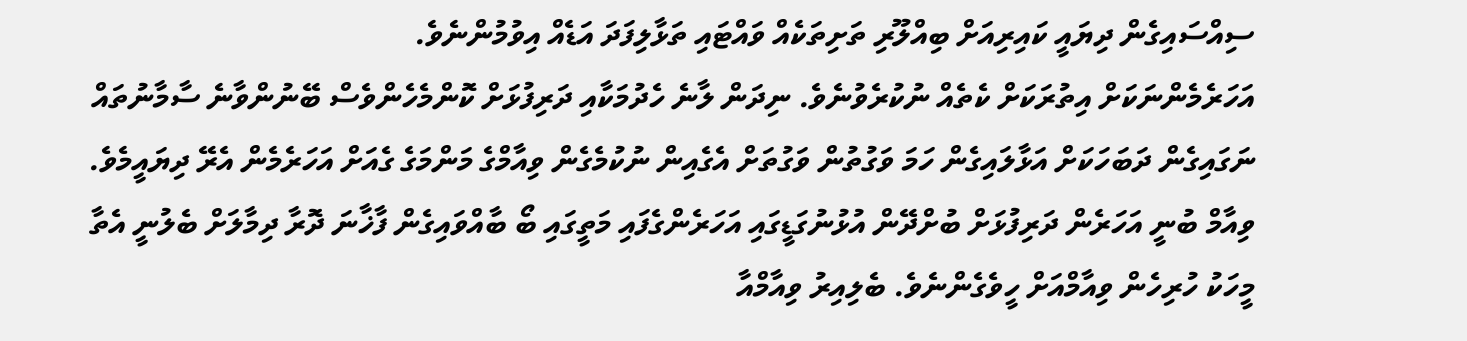ސިއްސައިގެން ދިޔައީ ކައިރިއަށް ބިއްލޫރި ތަށިތަކެއް ވައްޓައި ތަޅާލިފަދަ އަޑެއް އިވުމުންނެވެ.
އަހަރެމެންނަކަށް އިތުރަކަށް ކެތެއް ނުކުރެވުނެވެ. ނިދަން ލާނެ ހެދުމަކާއި ދަރިފުޅަށް ކޮންމެހެންވެސް ބޭނުންވާނެ ސާމާނުތައް ނަގައިގެން ދަބަހަކަށް އަޅާލައިގެން ހަމަ ވަގުތުން ވަގުތަށް އެގެއިން ނުކުމެގެން ވިއާމްގެ މަންމަގެ ގެއަށް އަހަރެމެން އެރޭ ދިޔައީމެވެ. ވިއާމް ބުނީ އަހަރެން ދަރިފުޅަށް ބުށްދޭން އުޅުނުގަޑީގައި އަހަރެންގެފައި މަތީގައި ބޯ ބާއްވައިގެން ފާޚާނަ ދޮރާ ދިމާލަށް ބެލުނީ އެތާ މީހަކު ހުރިހެން ވިއާމްއަށް ހީވެގެންނެވެ. ބެލިއިރު ވިއާމްއާ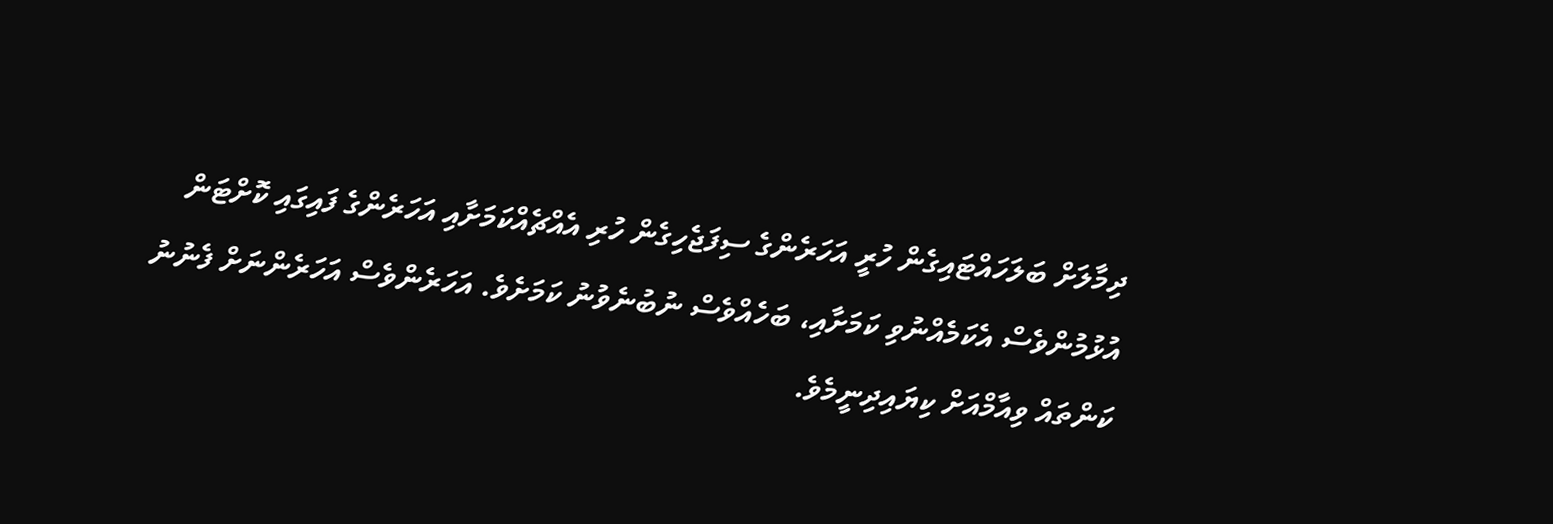ދިމާލަށް ބަލަހައްޓައިގެން ހުރީ އަހަރެންގެ ސިފަޖެހިގެން ހުރި އެއްޗެއްކަމަށާއި އަހަރެންގެ ފައިގައި ކޮށްޓަން އުޅުމުންވެސް އެކަމެއްނުވި ކަމަށާއި، ބަހެއްވެސް ނުބުނެވުނު ކަމަށެވެ. އަހަރެންވެސް އަހަރެންނަށް ފެނުނު ކަންތައް ވިއާމްއަށް ކިޔައިދިނީމެވެ.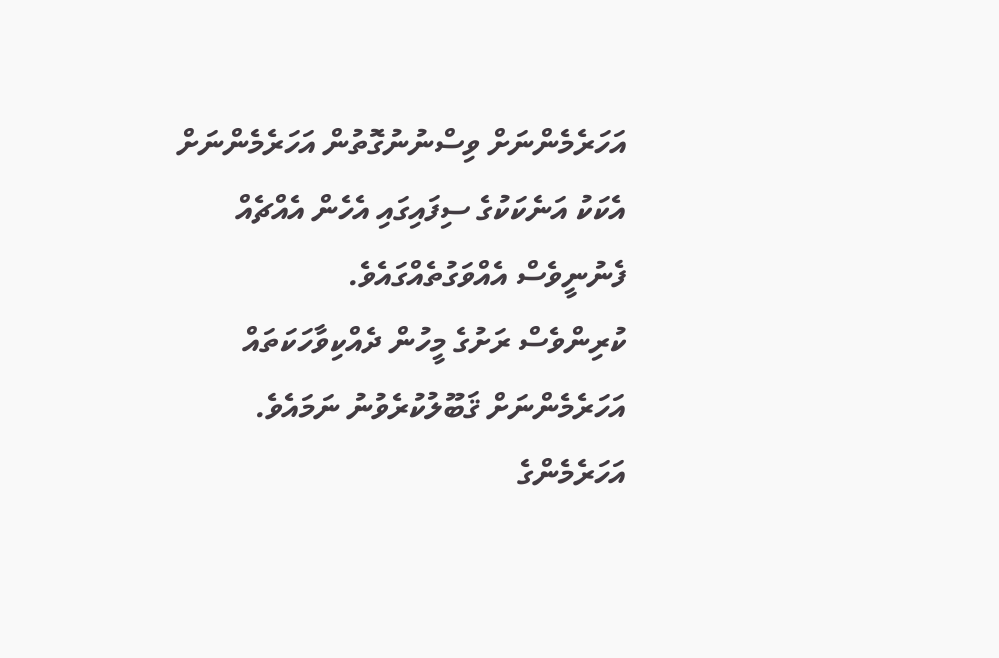އަހަރެމެންނަށް ވިސްނުނުގޮތުން އަހަރެމެންނަށް އެކަކު އަނެކަކުގެ ސިފައިގައި އެހެން އެއްޗެއް ފެނުނީވެސް އެއްވަގުތެއްގައެވެ.
ކުރިންވެސް ރަށުގެ މީހުން ދެއްކިވާހަކަތައް އަހަރެމެންނަށް ޤަބޫލުކުރެވުނު ނަމައެވެ. އަހަރެމެންގެ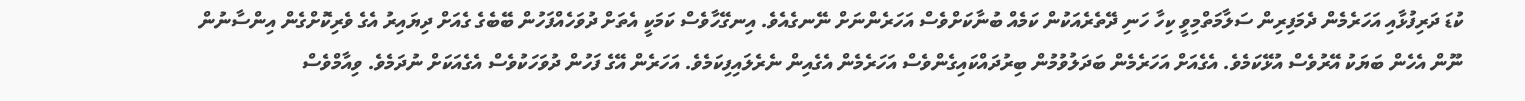ކުޑަ ދަރިފުޅާއި އަހަރެމެން ދެމަފިރިން ސަލާމަތްމިވީ ކިހާ ހަނި ދޭތެރެއަކުން ކަމެއް ބުނާކަށްވެސް އަހަރެންނަށް ނޭނގެއެވެ. އިނގޭހާވެސް ކަމަކީ އެތަށް ދުވަހެއްފަހުން ބޭބެގެ ގެއަށް ދިޔައިރު އެގެ ވެރިކޮށްގެން އިންސާނުން ނޫން އެހެން ބަޔަކު އޭރުވެސް އުޅޭކަމެވެ. އެގެއަށް އަހަރެމެން ބަދަލުވުމުން ބިރުދައްކައިގެންވެސް އަހަރެމެން އެގެއިން ނެރެލައިފިކަމެވެ. އަހަރެން އޭގެ ފަހުން ދުވަހަކުވެސް އެގެއަކަށް ނުދަމެވެ. ވިއާމްވެސް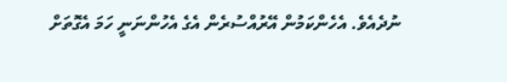ނުދެއެވެ. އެހެންކަމުން އޭރުއްސުރެން އެގެ އެހުންނަނީ ހަމަ އެގޮތަށް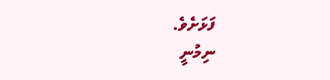ފަޅަށެވެ.
ނިމުނީ